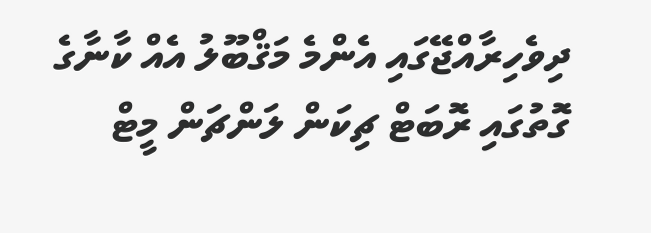ދިވެހިރާއްޖޭގައި އެންމެ މަޤްބޫލު އެއް ކާނާގެ ގޮތުގައި ރޮބަޓް ޗިކަން ލަންޗަން މީޓް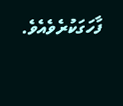ފާހަގަކުރެވެއެވެ.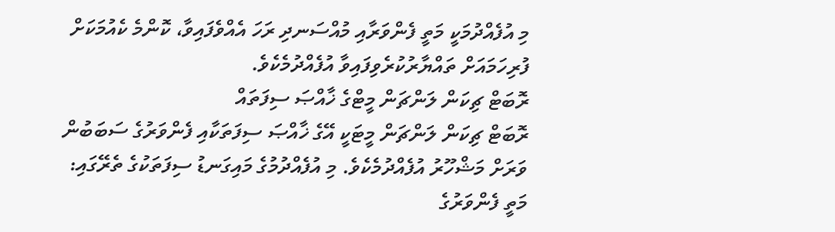މި އުފެއްދުމަކީ މަތީ ފެންވަރާއި މުއްސަނދި ރަހަ އެއްވެފައިވާ، ކޮންމެ ކެއުމަކަށް ފުރިހަމައަށް ތައްޔާރުކުރެވިފައިވާ އުފެއްދުމެކެވެ.
ރޮބަޓް ޗިކަން ލަންޗަން މީޓްގެ ޚާއްޞަ ސިފަތައް
ރޮބަޓް ޗިކަން ލަންޗަން މީޓަކީ އޭގެ ޚާއްޞަ ސިފަތަކާއި ފެންވަރުގެ ސަބަބުން ވަރަށް މަޝްހޫރު އުފެއްދުމެކެވެ. މި އުފެއްދުމުގެ މައިގަނޑު ސިފަތަކުގެ ތެރޭގައި:
މަތީ ފެންވަރުގެ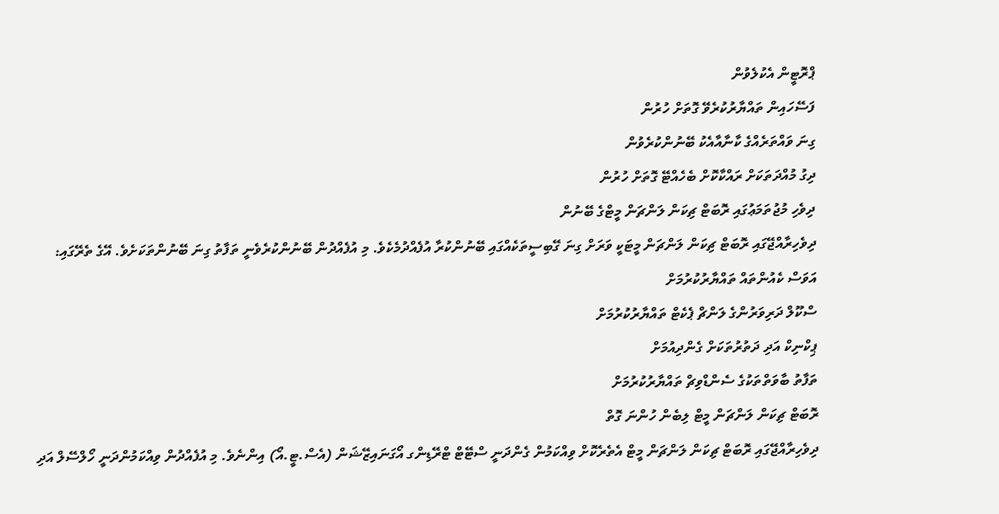ޕްރޮޓީން އެކުލެވުން
ފަސޭހައިން ތައްޔާރުކުރެވޭ ގޮތަށް ހުރުން
ގިނަ ވައްތަރެއްގެ ކާނާއާއެކު ބޭނުންކުރެވުން
ދިގު މުއްދަތަކަށް ރައްކާކޮށް ބެހެއްޓޭ ގޮތަށް ހުރުން
ދިވެހި މުޖުތަމަޢުގައި ރޮބަޓް ޗިކަން ލަންޗަން މީޓްގެ ބޭނުން
ދިވެހިރާއްޖޭގައި ރޮބަޓް ޗިކަން ލަންޗަން މީޓަކީ ވަރަށް ގިނަ ގޭބިސީތަކެއްގައި ބޭނުންކުރާ އުފެއްދުމެކެވެ. މި އުފެއްދުން ބޭނުންކުރެވެނީ ތަފާތު ގިނަ ބޭނުންތަކަށެވެ. އޭގެ ތެރޭގައި:
އަވަސް ކެއުންތައް ތައްޔާރުކުރުމަށް
ސްކޫލް ދަރިވަރުންގެ ލަންޗް ޕެކެޓް ތައްޔާރުކުރުމަށް
ޕިކްނިކް އަދި ދަތުރުތަކަށް ގެންދިއުމަށް
ތަފާތު ބާވަތްތަކުގެ ސެންޑްވިޗް ތައްޔާރުކުރުމަށް
ރޮބަޓް ޗިކަން ލަންޗަން މީޓް ލިބެން ހުންނަ ގޮތް
ދިވެހިރާއްޖޭގައި ރޮބަޓް ޗިކަން ލަންޗަން މީޓް އެތެރެކޮށް ވިއްކަމުން ގެންދަނީ ސްޓޭޓް ޓްރޭޑިންގ އޯގަނައިޒޭޝަން (އެސް.ޓީ.އޯ) އިންނެވެ. މި އުފެއްދުން ވިއްކަމުންދަނީ ހޯލްސޭލް އަދި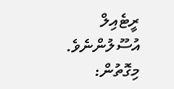ރީޓެއިލް އުސޫލުންނެވެ. މިގޮތުން: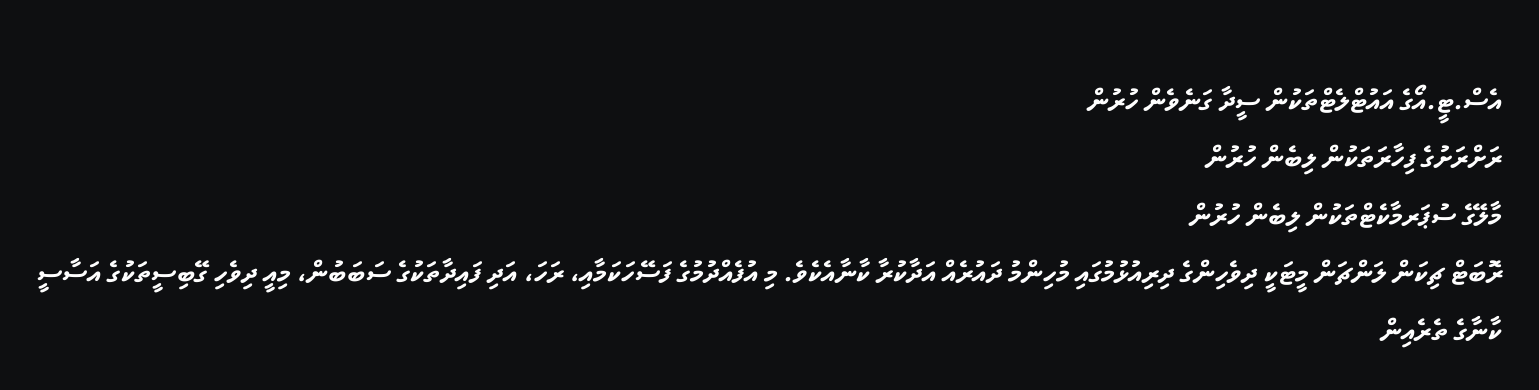އެސް.ޓީ.އޯގެ އައުޓްލެޓްތަކުން ސީދާ ގަނެވެން ހުރުން
ރަށްރަށުގެ ފިހާރަތަކުން ލިބެން ހުރުން
މާލޭގެ ސުޕަރމާކެޓްތަކުން ލިބެން ހުރުން
ރޮބަޓް ޗިކަން ލަންޗަން މީޓަކީ ދިވެހިންގެ ދިރިއުޅުމުގައި މުހިންމު ދައުރެއް އަދާކުރާ ކާނާއެކެވެ. މި އުފެއްދުމުގެ ފަސޭހަކަމާއި، ރަހަ، އަދި ފައިދާތަކުގެ ސަބަބުން، މިއީ ދިވެހި ގޭބިސީތަކުގެ އަސާސީ ކާނާގެ ތެރެއިން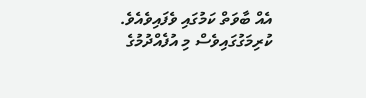އެއް ބާވަތް ކަމުގައި ވެފައިވެއެވެ. ކުރިމަގުގައިވެސް މި އުފެއްދުމުގެ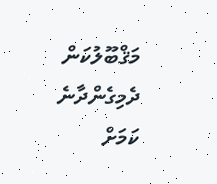މަޤްބޫލުކަން ދެމިގެންދާނެ ކަމަށް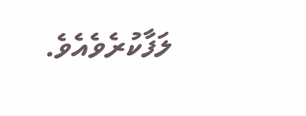ލަފާކުރެވެއެވެ.